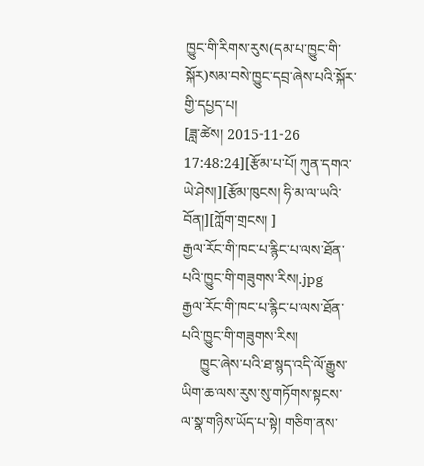ཁྱུང་གི་རིགས་རུས(དམ་པ་ཁྱུང་གི་སྐོར)སམ་བསེ་ཁྱུང་དབྲ་ཞེས་པའི་སྐོར་གྱི་དཔྱད་པ།
[ཟླ་ཚེས། 2015-11-26 17:48:24][རྩོམ་པ་པོ། ཀུན་དགའ་ཡེ་ཤེས།][རྩོམ་ཁུངས། ཧི་མ་ལ་ཡའི་བོན།][ཀློག་གྲངས། ]
རྒྱལ་རོང་གི་ཁང་པ་རྙིང་པ་ལས་ཐོན་པའི་ཁྱུང་གི་གཟུགས་རིས།.jpg
རྒྱལ་རོང་གི་ཁང་པ་རྙིང་པ་ལས་ཐོན་པའི་ཁྱུང་གི་གཟུགས་རིས།
     ཁྱུང་ཞེས་པའི་ཐ་སྙད་འདི་ལོ་རྒྱུས་ཡིག་ཆ་ལས་རུས་སུ་གཏོགས་སྟངས་ལ་སྣ་གཉིས་ཡོད་པ་སྟེ། གཅིག་ནས་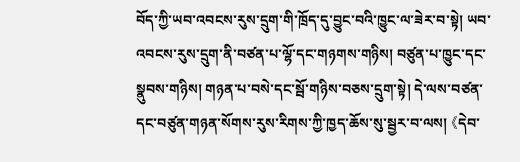བོད་ཀྱི་ཡབ་འབངས་རུས་དྲུག་གི་ཁྲོད་དུ་བྱུང་བའི་ཁྱུང་ལ་ཟེར་བ་སྟེ། ཡབ་འབངས་རུས་དྲུག་ནི་བཙན་པ་ལྷོ་དང་གཉགས་གཉིས། བཙུན་པ་ཁྱུང་དང་སྣུབས་གཉིས། གཉན་པ་བསེ་དང་སྦོ་གཉིས་བཅས་དྲུག་སྟེ། དེ་ལས་བཙན་དང་བཙུན་གཉན་སོགས་རུས་རིགས་ཀྱི་ཁྱད་ཆོས་སུ་སྦྱར་བ་ལས། 《དེབ་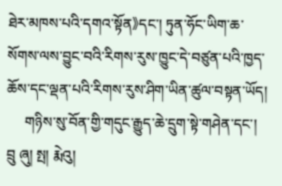ཐེར་མཁས་པའི་དགའ་སྟོན》དང་། ཏུན་ཧོང་ཡིག་ཆ་སོགས་ལས་བྱུང་བའི་རིགས་རུས་ཁྱུང་དེ་བཙུན་པའི་ཁྱད་ཆོས་དང་ལྡན་པའི་རིགས་རུས་ཤིག་ཡིན་ཚུལ་བསྟན་ཡོད།
     གཉིས་སུ་བོན་གྱི་གདུང་རྒྱུད་ཆེ་དྲུག་སྟེ་གཤེན་དང་། བྲུ ཞུ། སྤ། རྨེའུ།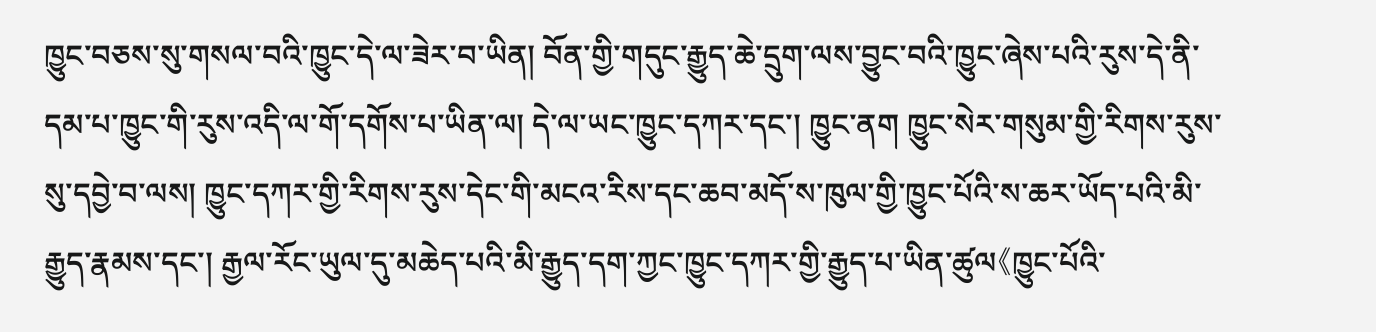ཁྱུང་བཅས་སུ་གསལ་བའི་ཁྱུང་དེ་ལ་ཟེར་བ་ཡིན། བོན་གྱི་གདུང་རྒྱུད་ཆེ་དྲུག་ལས་བྱུང་བའི་ཁྱུང་ཞེས་པའི་རུས་དེ་ནི་དམ་པ་ཁྱུང་གི་རུས་འདི་ལ་གོ་དགོས་པ་ཡིན་ལ། དེ་ལ་ཡང་ཁྱུང་དཀར་དང་། ཁྱུང་ནག ཁྱུང་སེར་གསུམ་གྱི་རིགས་རུས་སུ་དབྱེ་བ་ལས། ཁྱུང་དཀར་གྱི་རིགས་རུས་དེང་གི་མངའ་རིས་དང་ཆབ་མདོ་ས་ཁུལ་གྱི་ཁྱུང་པོའི་ས་ཆར་ཡོད་པའི་མི་རྒྱུད་རྣམས་དང་། རྒྱལ་རོང་ཡུལ་དུ་མཆེད་པའི་མི་རྒྱུད་དག་ཀྱང་ཁྱུང་དཀར་གྱི་རྒྱུད་པ་ཡིན་ཚུལ《ཁྱུང་པོའི་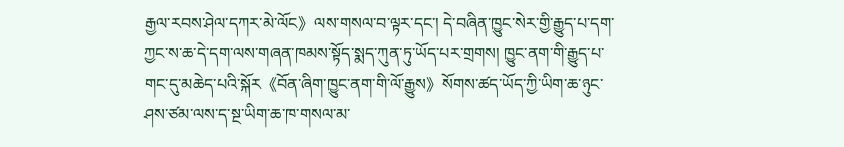རྒྱལ་རབས་ཤེལ་དཀར་མེ་ལོང》ལས་གསལ་བ་ལྟར་དང་། དེ་བཞིན་ཁྱུང་སེར་གྱི་རྒྱུད་པ་དག་ཀྱང་ས་ཆ་དེ་དག་ལས་གཞན་ཁམས་སྟོད་སྨད་ཀུན་ཏུ་ཡོད་པར་གྲགས། ཁྱུང་ནག་གི་རྒྱུད་པ་གང་དུ་མཆེད་པའི་སྐོར《བོན་ཞིག་ཁྱུང་ནག་གི་ལོ་རྒྱུས》སོགས་ཚད་ཡོད་ཀྱི་ཡིག་ཆ་ཉུང་ཤས་ཙམ་ལས་ད་སྔ་ཡིག་ཆ་ཁ་གསལ་མ་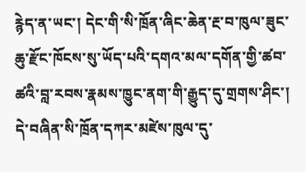རྙེད་ན་ཡང་། དེང་གི་སི་ཁྲོན་ཞིང་ཆེན་རྔ་བ་ཁུལ་ཟུང་ཆུ་རྫོང་ཁོངས་སུ་ཡོད་པའི་དགའ་མལ་དགོན་གྱི་ཚབ་ཚའི་བླ་རབས་རྣམས་ཁྱུང་ནག་གི་རྒྱུད་དུ་གྲགས་ཤིང་། དེ་བཞིན་སི་ཁྲོན་དཀར་མཛེས་ཁུལ་དུ་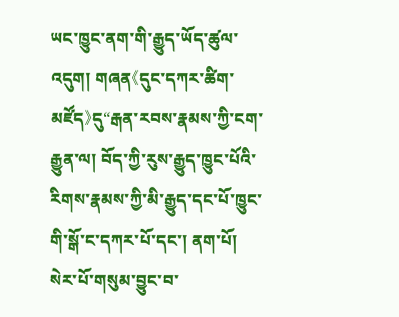ཡང་ཁྱུང་ནག་གི་རྒྱུད་ཡོད་ཚུལ་འདུག། གཞན《དུང་དཀར་ཚིག་མཛོད》དུ“རྒན་རབས་རྣམས་ཀྱི་ངག་རྒྱུན་ལ། བོད་ཀྱི་རུས་རྒྱུད་ཁྱུང་པོའི་རིགས་རྣམས་ཀྱི་མི་རྒྱུད་དང་པོ་ཁྱུང་གི་སྒོ་ང་དཀར་པོ་དང་། ནག་པོ། སེར་པོ་གསུམ་བྱུང་བ་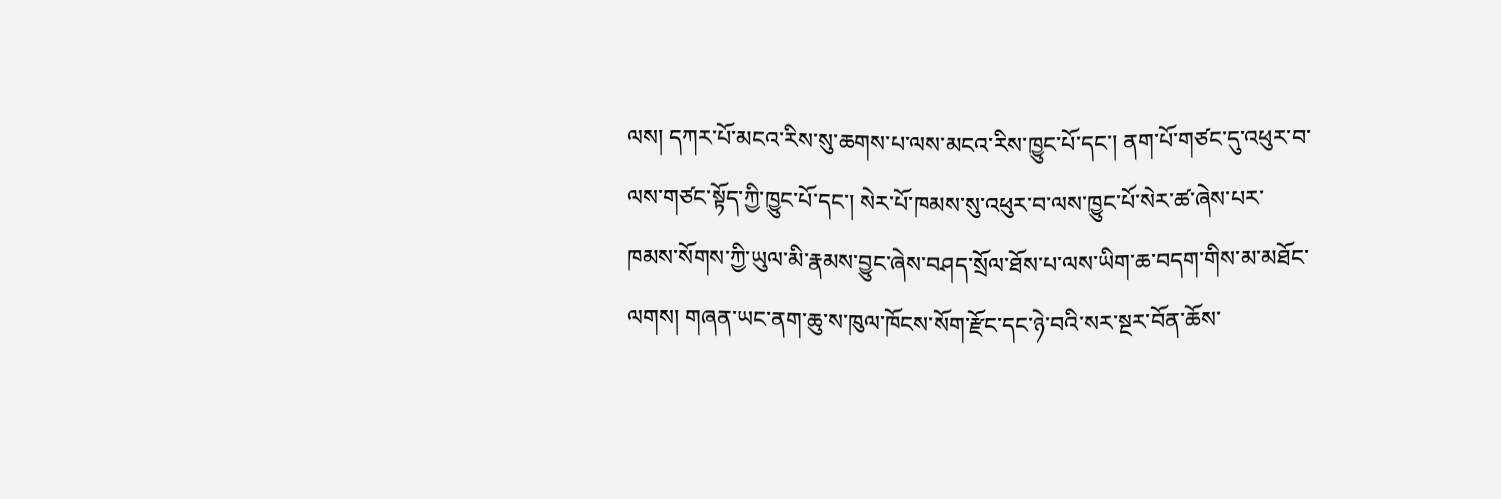ལས། དཀར་པོ་མངའ་རིས་སུ་ཆགས་པ་ལས་མངའ་རིས་ཁྱུང་པོ་དང་། ནག་པོ་གཙང་དུ་འཕུར་བ་ལས་གཙང་སྟོད་ཀྱི་ཁྱུང་པོ་དང་། སེར་པོ་ཁམས་སུ་འཕུར་བ་ལས་ཁྱུང་པོ་སེར་ཚ་ཞེས་པར་ཁམས་སོགས་ཀྱི་ཡུལ་མི་རྣམས་བྱུང་ཞེས་བཤད་སྲོལ་ཐོས་པ་ལས་ཡིག་ཆ་བདག་གིས་མ་མཐོང་ལགས། གཞན་ཡང་ནག་ཆུ་ས་ཁུལ་ཁོངས་སོག་རྫོང་དང་ཉེ་བའི་སར་སྔར་བོན་ཆོས་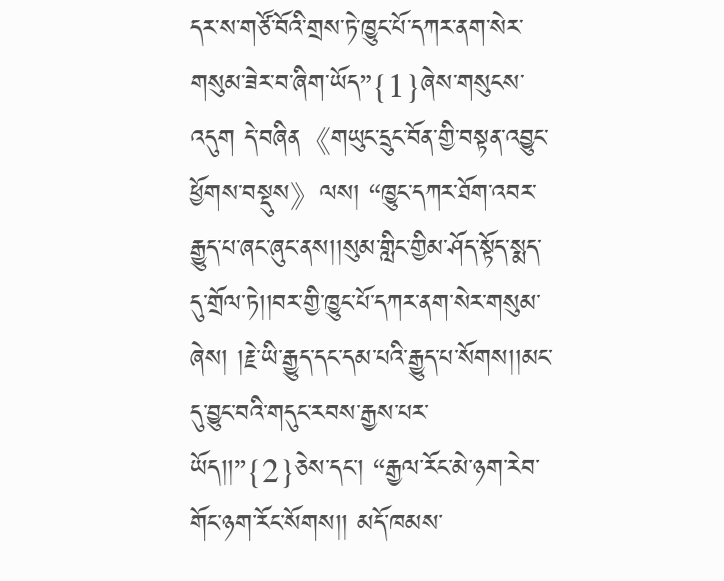དར་ས་གཙོ་བོའི་གྲས་ཏེ་ཁྱུང་པོ་དཀར་ནག་སེར་གསུམ་ཟེར་བ་ཞིག་ཡོད”{1}ཞེས་གསུངས་འདུག དེ་བཞིན《གཡུང་དྲུང་བོན་གྱི་བསྟན་འབྱུང་ཕྱོགས་བསྡུས》ལས། “ཁྱུང་དཀར་ཐོག་འབར་རྒྱུད་པ་ཞང་ཞུང་ནས།།སུམ་གླིང་གྱིམ་ཤོད་སྟོད་སྨད་དུ་གྲོལ་ཏེ།།བར་གྱི་ཁྱུང་པོ་དཀར་ནག་སེར་གསུམ་ཞེས། །རྗེ་ཡི་རྒྱུད་དང་དམ་པའི་རྒྱུད་པ་སོགས།།མང་དུ་བྱུང་བའི་གདུང་རབས་རྒྱས་པར་ཡོད།།”{2}ཅེས་དང་། “རྒྱལ་རོང་མེ་ཉག་རེབ་གོང་ཉག་རོང་སོགས།། མདོ་ཁམས་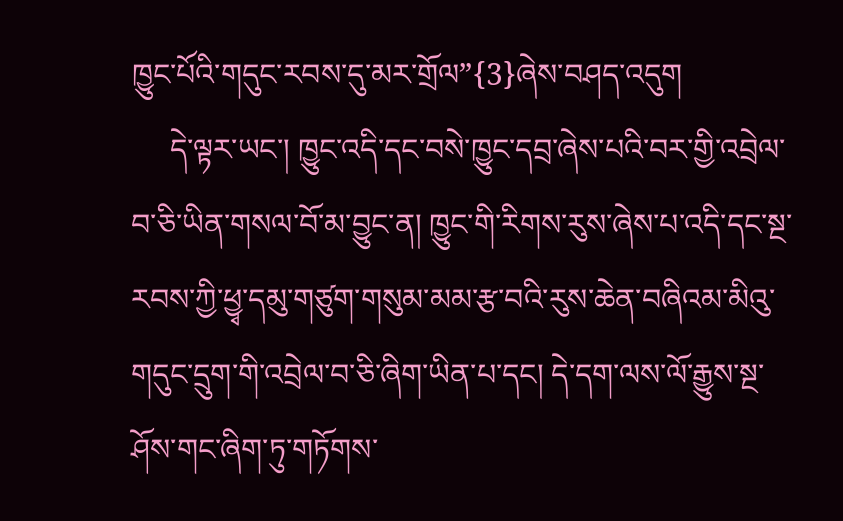ཁྱུང་པོའི་གདུང་རབས་དུ་མར་གྲོལ”{3}ཞེས་བཤད་འདུག
     དེ་ལྟར་ཡང་། ཁྱུང་འདི་དང་བསེ་ཁྱུང་དབྲ་ཞེས་པའི་བར་གྱི་འབྲེལ་བ་ཅི་ཡིན་གསལ་བོ་མ་བྱུང་ན། ཁྱུང་གི་རིགས་རུས་ཞེས་པ་འདི་དང་སྔ་རབས་ཀྱི་ཕྱྭ་དམུ་གཙུག་གསུམ་མམ་རྩ་བའི་རུས་ཆེན་བཞིའམ་མིའུ་གདུང་དྲུག་གི་འབྲེལ་བ་ཅི་ཞིག་ཡིན་པ་དང། དེ་དག་ལས་ལོ་རྒྱུས་སྔ་ཤོས་གང་ཞིག་ཏུ་གཏོགས་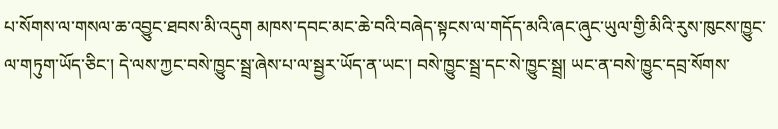པ་སོགས་ལ་གསལ་ཆ་འབྱུང་ཐབས་མི་འདུག མཁས་དབང་མང་ཆེ་བའི་བཞེད་སྟངས་ལ་གདོད་མའི་ཞང་ཞུང་ཡུལ་གྱི་མིའི་རུས་ཁུངས་ཁྱུང་ལ་གཏུག་ཡོད་ཅིང་། དེ་ལས་ཀྱང་བསེ་ཁྱུང་སྦྲ་ཞེས་པ་ལ་སྦྱར་ཡོད་ན་ཡང་། བསེ་ཁྱུང་སྦྲ་དང་སེ་ཁྱུང་སྦྲ། ཡང་ན་བསེ་ཁྱུང་དབྲ་སོགས་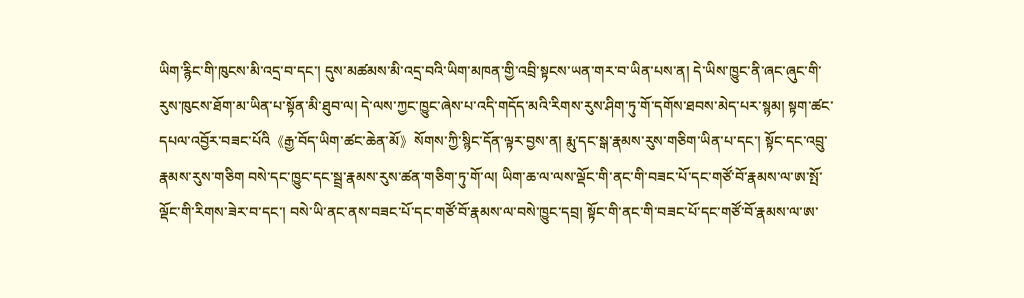ཡིག་རྙིང་གི་ཁུངས་མི་འདྲ་བ་དང་། དུས་མཚམས་མི་འདྲ་བའི་ཡིག་མཁན་གྱི་འབྲི་སྟངས་ཡན་གར་བ་ཡིན་པས་ན། དེ་ཡིས་ཁྱུང་ནི་ཞང་ཞུང་གི་རུས་ཁུངས་ཐོག་མ་ཡིན་པ་སྟོན་མི་ཐུབ་ལ། དེ་ལས་ཀྱང་ཁྱུང་ཞེས་པ་འདི་གདོད་མའི་རིགས་རུས་ཤིག་ཏུ་གོ་དགོས་ཐབས་མེད་པར་སྙམ། སྟག་ཚང་དཔལ་འབྱོར་བཟང་པོའི《རྒྱ་བོད་ཡིག་ཚང་ཆེན་མོ》སོགས་ཀྱི་སྙིང་དོན་ལྟར་བྱས་ན། རྨུ་དང་སྒ་རྣམས་རུས་གཅིག་ཡིན་པ་དང་། སྟོང་དང་འབྲུ་རྣམས་རུས་གཅིག བསེ་དང་ཁྱུང་དང་སྦྲ་རྣམས་རུས་ཚན་གཅིག་ཏུ་གོ་ལ། ཡིག་ཆ་ལ་ལས་ལྡོང་གི་ནང་གི་བཟང་པོ་དང་གཙོ་བོ་རྣམས་ལ་ཨ་སྤོ་ལྡོང་གི་རིགས་ཟེར་བ་དང་། བསེ་ཡི་ནང་ནས་བཟང་པོ་དང་གཙོ་བོ་རྣམས་ལ་བསེ་ཁྱུང་དབྲ། སྟོང་གི་ནང་གི་བཟང་པོ་དང་གཙོ་བོ་རྣམས་ལ་ཨ་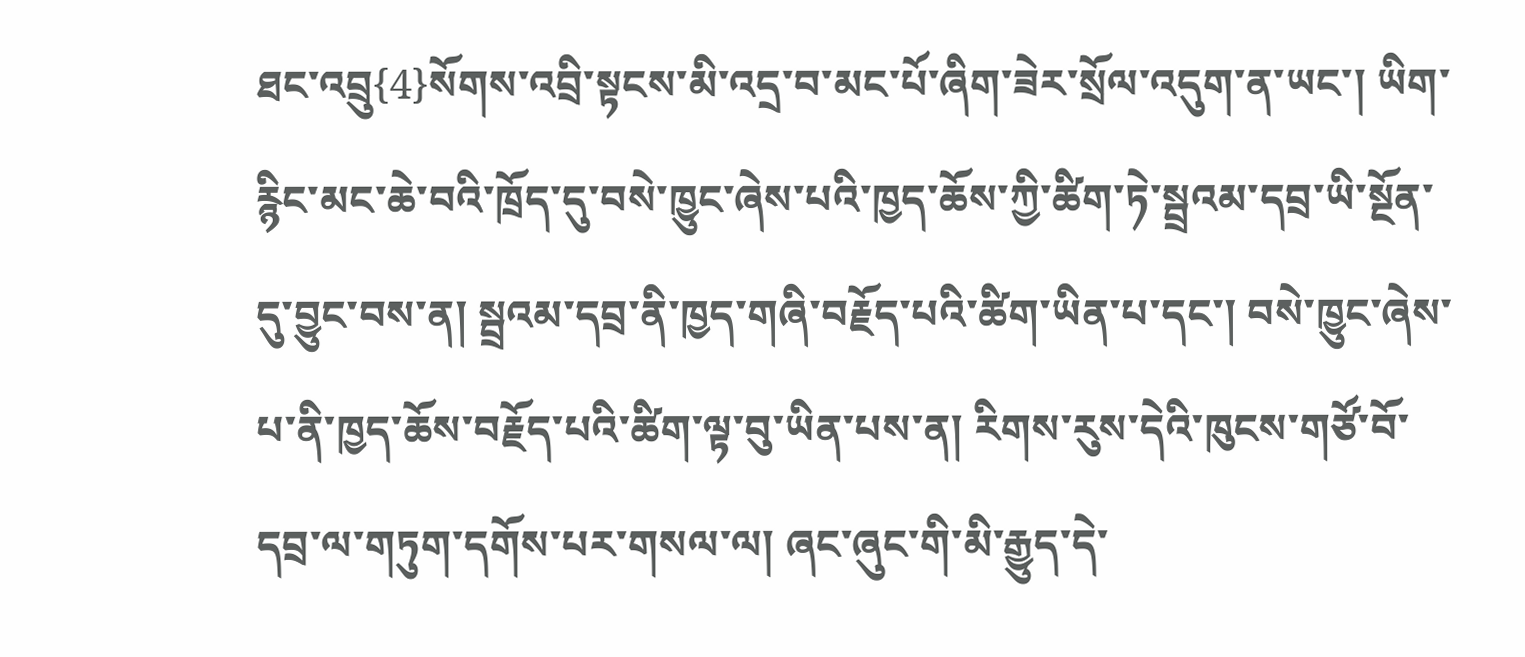ཐང་འབྲུ{4}སོགས་འབྲི་སྟངས་མི་འདྲ་བ་མང་པོ་ཞིག་ཟེར་སྲོལ་འདུག་ན་ཡང་། ཡིག་རྙིང་མང་ཆེ་བའི་ཁྲོད་དུ་བསེ་ཁྱུང་ཞེས་པའི་ཁྱད་ཆོས་ཀྱི་ཚིག་ཏེ་སྦྲའམ་དབྲ་ཡི་སྔོན་དུ་བྱུང་བས་ན། སྦྲའམ་དབྲ་ནི་ཁྱད་གཞི་བརྗོད་པའི་ཚིག་ཡིན་པ་དང་། བསེ་ཁྱུང་ཞེས་པ་ནི་ཁྱད་ཆོས་བརྗོད་པའི་ཚིག་ལྟ་བུ་ཡིན་པས་ན། རིགས་རུས་དེའི་ཁུངས་གཙོ་བོ་དབྲ་ལ་གཏུག་དགོས་པར་གསལ་ལ། ཞང་ཞུང་གི་མི་རྒྱུད་དེ་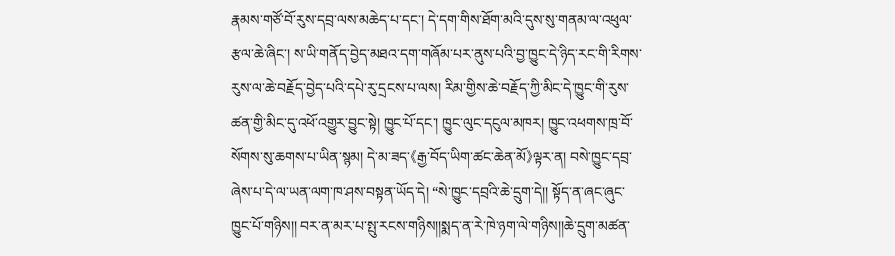རྣམས་གཙོ་བོ་རུས་དབྲ་ལས་མཆེད་པ་དང་། དེ་དག་གིས་ཐོག་མའི་དུས་སུ་གནམ་ལ་འཕུལ་རྩལ་ཆེ་ཞིང་། ས་ཡི་གནོད་བྱེད་མཐའ་དག་གཞོམ་པར་ནུས་པའི་བྱ་ཁྱུང་དེ་ཉིད་རང་གི་རིགས་རུས་ལ་ཆེ་བརྗོད་བྱེད་པའི་དཔེ་རུ་དྲངས་པ་ལས། རིམ་གྱིས་ཆེ་བརྗོད་ཀྱི་མིང་དེ་ཁྱུང་གི་རུས་ཚན་གྱི་མིང་དུ་འཕོ་འགྱུར་བྱུང་སྟེ། ཁྱུང་པོ་དང་། ཁྱུང་ལུང་དངུལ་མཁར། ཁྱུང་འཕགས་ཁྲ་བོ་སོགས་སུ་ཆགས་པ་ཡིན་སྙམ། དེ་མ་ཟད་《རྒྱ་བོད་ཡིག་ཚང་ཆེན་མོ》ལྟར་ན། བསེ་ཁྱུང་དབྲ་ཞེས་པ་དེ་ལ་ཡན་ལག་ཁ་ཤས་བསྟན་ཡོད་དེ། “སེ་ཁྱུང་དབྲའི་ཆེ་དྲུག་དེ།། སྟོད་ན་ཞང་ཞུང་ཁྱུང་པོ་གཉིས།། བར་ན་མར་པ་སྤུ་རངས་གཉིས།།སྨད་ན་རེ་ཁེ་ཉག་ལེ་གཉིས།།ཆེ་དྲུག་མཚན་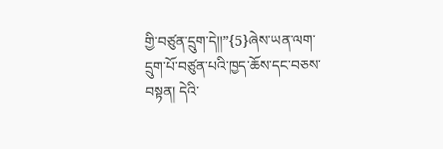གྱི་བཙུན་དྲུག་དེ།།”{5}ཞེས་ཡན་ལག་དྲུག་པོ་བཙུན་པའི་ཁྱད་ཆོས་དང་བཅས་བསྟན། དེའི་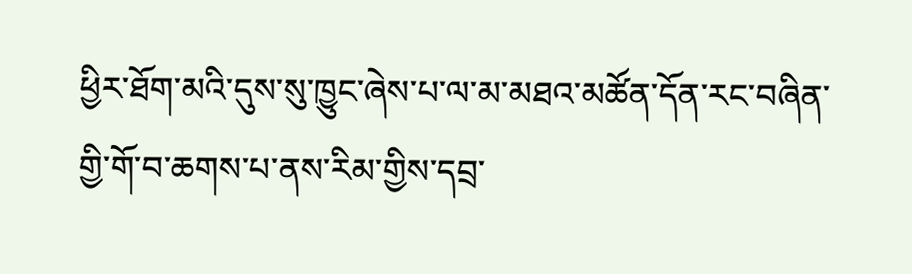ཕྱིར་ཐོག་མའི་དུས་སུ་ཁྱུང་ཞེས་པ་ལ་མ་མཐའ་མཚོན་དོན་རང་བཞིན་གྱི་གོ་བ་ཆགས་པ་ནས་རིམ་གྱིས་དབྲ་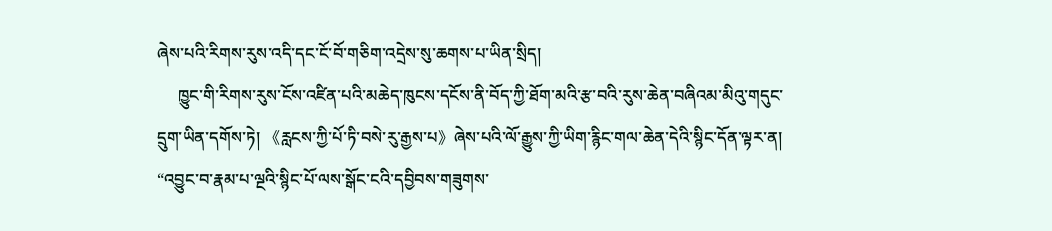ཞེས་པའི་རིགས་རུས་འདི་དང་ངོ་བོ་གཅིག་འདྲེས་སུ་ཆགས་པ་ཡིན་སྲིད།
     ཁྱུང་གི་རིགས་རུས་ངོས་འཛིན་པའི་མཆེད་ཁུངས་དངོས་ནི་བོད་ཀྱི་ཐོག་མའི་རྩ་བའི་རུས་ཆེན་བཞིའམ་མིའུ་གདུང་དྲུག་ཡིན་དགོས་ཏེ། 《རླངས་ཀྱི་པོ་ཏི་བསེ་རུ་རྒྱས་པ》ཞེས་པའི་ལོ་རྒྱུས་ཀྱི་ཡིག་རྙིང་གལ་ཆེན་དེའི་སྙིང་དོན་ལྟར་ན། “འབྱུང་བ་རྣམ་པ་ལྔའི་སྙིང་པོ་ལས་སྒོང་ངའི་དབྱིབས་གཟུགས་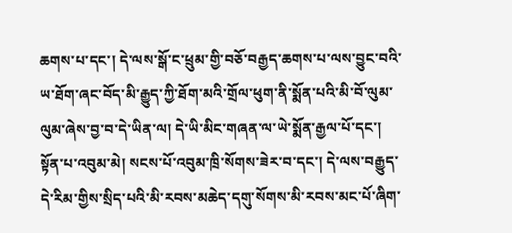ཆགས་པ་དང་། དེ་ལས་སྒོ་ང་ཕྲུམ་གྱི་བཅོ་བརྒྱད་ཆགས་པ་ལས་བྱུང་བའི་ཡ་ཐོག་ཞང་བོད་མི་རྒྱུད་ཀྱི་ཐོག་མའི་གྲོལ་ཕུག་ནི་སྨོན་པའི་མི་བོ་ལུམ་ལུམ་ཞེས་བྱ་བ་དེ་ཡིན་ལ། དེ་ཡི་མིང་གཞན་ལ་ཡེ་སྨོན་རྒྱལ་པོ་དང་། སྟོན་པ་འབུམ་མེ། སངས་པོ་འབུམ་ཁྲི་སོགས་ཟེར་བ་དང་། དེ་ལས་བརྒྱུད་དེ་རིམ་གྱིས་སྲིད་པའི་མི་རབས་མཆེད་དགུ་སོགས་མི་རབས་མང་པོ་ཞིག་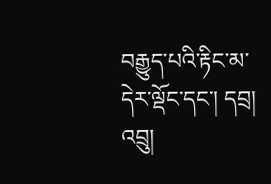བརྒྱུད་པའི་རྟིང་མ་དེར་ལྡོང་དང་། དབྲ། འབྲུ།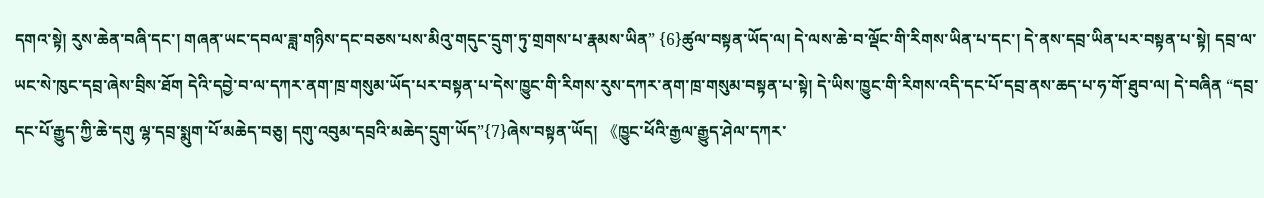དགའ་སྟེ། རུས་ཆེན་བཞི་དང་། གཞན་ཡང་དབལ་ཟླ་གཉིས་དང་བཅས་པས་མིའུ་གདུང་དྲུག་ཏུ་གྲགས་པ་རྣམས་ཡིན” {6}ཚུལ་བསྟན་ཡོད་ལ། དེ་ལས་ཆེ་བ་ལྡོང་གི་རིགས་ཡིན་པ་དང་། དེ་ནས་དབྲ་ཡིན་པར་བསྟན་པ་སྟེ། དབྲ་ལ་ཡང་སེ་ཁུང་དབྲ་ཞེས་བྲིས་ཐོག དེའི་དབྱེ་བ་ལ་དཀར་ནག་ཁྲ་གསུམ་ཡོད་པར་བསྟན་པ་དེས་ཁྱུང་གི་རིགས་རུས་དཀར་ནག་ཁྲ་གསུམ་བསྟན་པ་སྟེ། དེ་ཡིས་ཁྱུང་གི་རིགས་འདི་དང་པོ་དབྲ་ནས་ཆད་པ་ཧ་གོ་ཐུབ་ལ། དེ་བཞིན “དབྲ་དང་པོ་རྒྱུད་ཀྱི་ཆེ་དགུ ལྷ་དབྲ་སྨུག་པོ་མཆེད་བཅུ། དགུ་འབུམ་དབྲའི་མཆེད་དྲུག་ཡོད”{7}ཞེས་བསྟན་ཡོད། 《ཁྱུང་ཕོའི་རྒྱལ་རྒྱུད་ཤེལ་དཀར་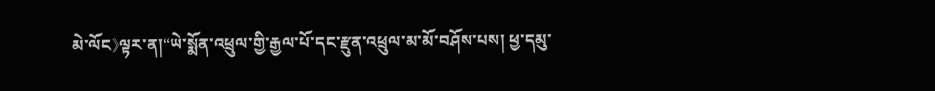མེ་ལོང》ལྟར་ན།“ཡེ་སྨོན་འཕྲུལ་གྱི་རྒྱལ་པོ་དང་རྫུན་འཕྲུལ་མ་མོ་བཤོས་པས། ཕྱ་དམུ་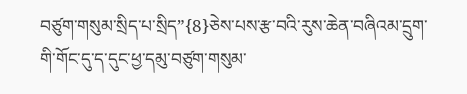བཙུག་གསུམ་སྲིད་པ་སྲིད”{8}ཅེས་པས་རྩ་བའི་རུས་ཆེན་བཞིའམ་དྲུག་གི་གོང་དུ་ད་དུང་ཕྱ་དམུ་བཙུག་གསུམ་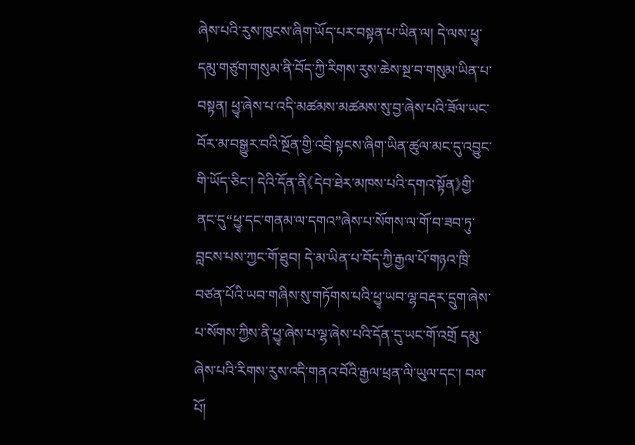ཞེས་པའི་རུས་ཁུངས་ཞིག་ཡོད་པར་བསྟན་པ་ཡིན་ལ། དེ་ལས་ཕྱྭ་དམུ་གཙུག་གསུམ་ནི་བོད་ཀྱི་རིགས་རུས་ཆེས་སྔ་བ་གསུམ་ཡིན་པ་བསྟན། ཕྱྭ་ཞེས་པ་འདི་མཚམས་མཚམས་སུ་བྱ་ཞེས་པའི་ཟོལ་ཡང་བོར་མ་བསྒྱུར་བའི་སྔོན་གྱི་འབྲི་སྟངས་ཞིག་ཡིན་ཚུལ་མང་དུ་འབྱུང་གི་ཡོད་ཅིང་། དེའི་དོན་ནི《དེབ་ཐེར་མཁས་པའི་དགའ་སྟོན》གྱི་ནང་དུ“ཕྱྭ་དང་གནམ་ལ་དགའ”ཞེས་པ་སོགས་ལ་གོ་བ་ཟབ་ཏུ་བླངས་པས་ཀྱང་གོ་ཐུབ། དེ་མ་ཡིན་པ་བོད་ཀྱི་རྒྱལ་པོ་གཉའ་ཁྲི་བཙན་པོའི་ཡབ་གཞིས་སུ་གཏོགས་པའི་ཕྱྭ་ཡབ་ལྷ་བརྡར་དྲུག་ཞེས་པ་སོགས་ཀྱིས་ནི་ཕྱྭ་ཞེས་པ་ལྷ་ཞེས་པའི་དོན་དུ་ཡང་གོ་འགྲོ དམུ་ཞེས་པའི་རིགས་རུས་འདི་གནའ་བོའི་རྒྱལ་ཕྲན་ལི་ཡུལ་དང་། བལ་པོ།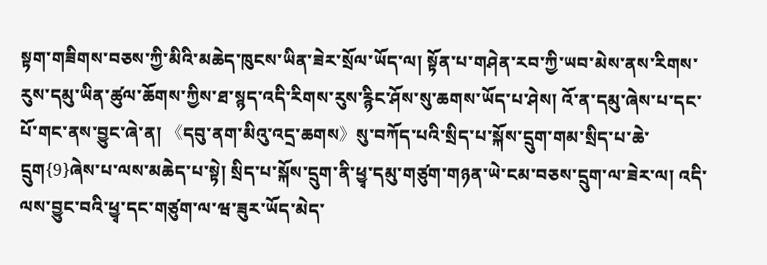སྟག་གཟིགས་བཅས་ཀྱི་མིའི་མཆེད་ཁུངས་ཡིན་ཟེར་སྲོལ་ཡོད་ལ། སྟོན་པ་གཤེན་རབ་ཀྱི་ཡབ་མེས་ནས་རིགས་རུས་དམུ་ཡིན་ཚུལ་ཆོགས་ཀྱིས་ཐ་སྙད་འདི་རིགས་རུས་རྙིང་ཤོས་སུ་ཆགས་ཡོད་པ་ཤེས། འོ་ན་དམུ་ཞེས་པ་དང་པོ་གང་ནས་བྱུང་ཞེ་ན། 《དབུ་ནག་མིའུ་འདྲ་ཆགས》སུ་བཀོད་པའི་སྲིད་པ་སྐོས་དྲུག་གམ་སྲིད་པ་ཆེ་དྲུག{9}ཞེས་པ་ལས་མཆེད་པ་སྟེ། སྲིད་པ་སྐོས་དྲུག་ནི་ཕྱྭ་དམུ་གཙུག་གཉན་ཡེ་ངམ་བཅས་དྲུག་ལ་ཟེར་ལ། འདི་ལས་བྱུང་བའི་ཕྱྭ་དང་གཙུག་ལ་ཝ་ཟུར་ཡོད་མེད་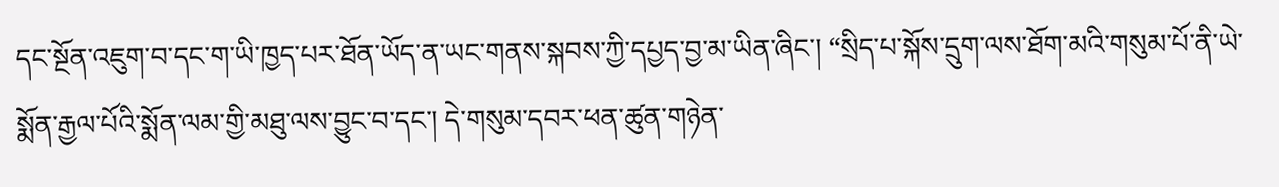དང་སྔོན་འཇུག་བ་དང་ག་ཡི་ཁྱད་པར་ཐོན་ཡོད་ན་ཡང་གནས་སྐབས་ཀྱི་དཔྱད་བྱ་མ་ཡིན་ཞིང་། “སྲིད་པ་སྐོས་དྲུག་ལས་ཐོག་མའི་གསུམ་པོ་ནི་ཡེ་སྨོན་རྒྱལ་པོའི་སྨོན་ལམ་གྱི་མཐུ་ལས་བྱུང་བ་དང་། དེ་གསུམ་དབར་ཕན་ཚུན་གཉེན་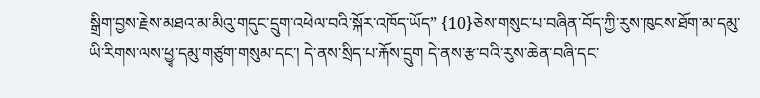སྒྲིག་བྱས་རྗེས་མཐའ་མ་མིའུ་གདུང་དྲུག་འཕེལ་བའི་སྐོར་འཁོད་ཡོད” {10}ཅེས་གསུང་པ་བཞིན་བོད་ཀྱི་རུས་ཁུངས་ཐོག་མ་དམུ་ཡི་རིགས་ལས་ཕྱྭ་དམུ་གཙུག་གསུམ་དང་། དེ་ནས་སྲིད་པ་རྐོས་དྲུག དེ་ནས་རྩ་བའི་རུས་ཆེན་བཞི་དང་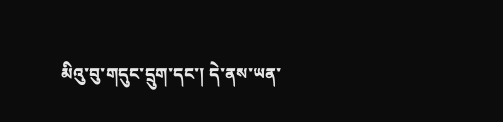མིའུ་བུ་གདུང་དྲུག་དང་། དེ་ནས་ཡན་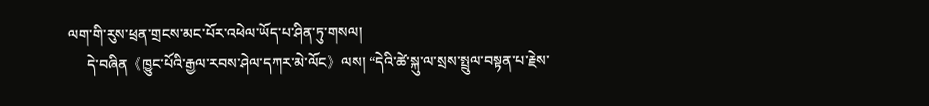ལག་གི་རུས་ཕྲན་གྲངས་མང་པོར་འཕེལ་ཡོད་པ་ཤིན་ཏུ་གསལ།
     དེ་བཞིན《ཁྱུང་པོའི་རྒྱལ་རབས་ཤེལ་དཀར་མེ་ལོང》ལས། “དེའི་ཚེ་སྐུ་ལ་སྲས་སྤྲུལ་བསྟན་པ་རྗེས་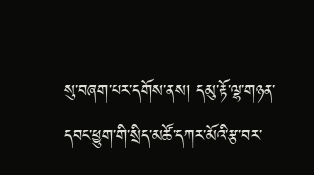སུ་བཞག་པར་དགོས་ནས། དམུ་རྟོ་ལྷ་གཉན་དབང་ཕྱུག་གི་སྲིད་མཚོ་དཀར་མོའི་རྩ་བར་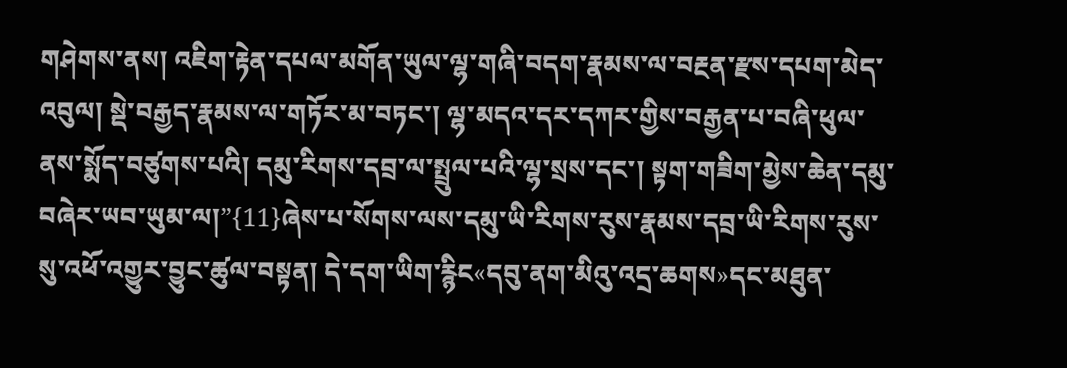གཤེགས་ནས། འཇིག་རྟེན་དཔལ་མགོན་ཡུལ་ལྷ་གཞི་བདག་རྣམས་ལ་བརྔན་རྫས་དཔག་མེད་འབུལ། སྡེ་བརྒྱད་རྣམས་ལ་གཏོར་མ་བཏང་། ལྷ་མདའ་དར་དཀར་གྱིས་བརྒྱན་པ་བཞི་ཕུལ་ནས་སྨོད་བཙུགས་པའི། དམུ་རིགས་དབྲ་ལ་སྤྲུལ་པའི་ལྷ་སྲས་དང་། སྟག་གཟིག་མྱེས་ཆེན་དམུ་བཞེར་ཡབ་ཡུམ་ལ།”{11}ཞེས་པ་སོགས་ལས་དམུ་ཡི་རིགས་རུས་རྣམས་དབྲ་ཡི་རིགས་རུས་སུ་འཕོ་འགྱུར་བྱུང་ཚུལ་བསྟན། དེ་དག་ཡིག་རྙིང«དབུ་ནག་མིའུ་འདྲ་ཆགས»དང་མཐུན་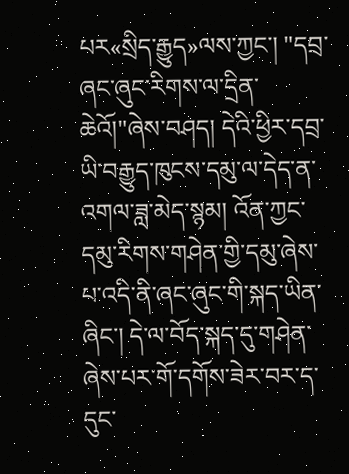པར«སྲིད་རྒྱུད»ལས་ཀྱང་། "དབྲ་ཞང་ཞུང་རིགས་ལ་དྲིན་ཆེའོ།"ཞེས་བཤད། དེའི་ཕྱིར་དབྲ་ཡི་བརྒྱུད་ཁུངས་དམུ་ལ་དེད་ན་འགལ་ཟླ་མེད་སྙམ། འོན་ཀྱང་དམུ་རིགས་གཤེན་གྱི་དམུ་ཞེས་པ་འདི་ནི་ཞང་ཞུང་གི་སྐད་ཡིན་ཞིང་། དེ་ལ་བོད་སྐད་དུ་གཤེན་ཞེས་པར་གོ་དགོས་ཟེར་བར་ད་དུང་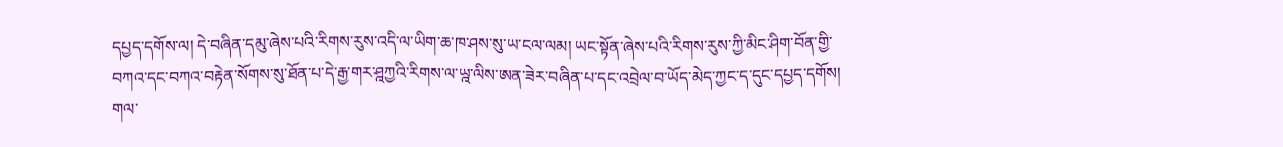དཔྱད་དགོས་ལ། དེ་བཞིན་དམུ་ཞེས་པའི་རིགས་རུས་འདི་ལ་ཡིག་ཆ་ཁ་ཤས་སུ་ཡ་ངལ་ལམ། ཡང་སྟོན་ཞེས་པའི་རིགས་རུས་ཀྱི་མིང་ཤིག་བོན་གྱི་བཀའ་དང་བཀའ་བརྟེན་སོགས་སུ་ཐོན་པ་དེ་རྒྱ་གར་ཤྰཀྱའི་རིགས་ལ་ཡྰ་ལིས་ཨན་ཟེར་བཞིན་པ་དང་འབྲེལ་བ་ཡོད་མེད་ཀྱང་ད་དུང་དཔྱད་དགོས། གལ་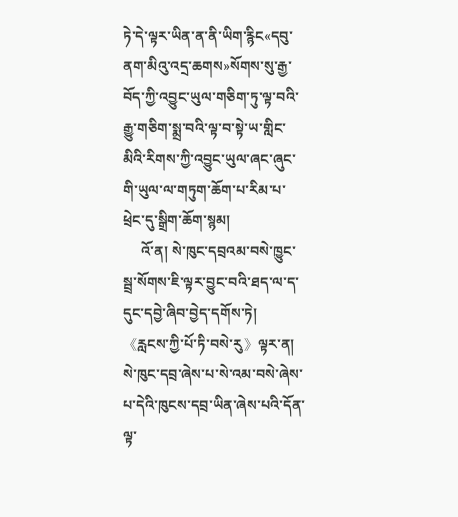ཏེ་དེ་ལྟར་ཡིན་ན་ནི་ཡིག་རྙིང«དབུ་ནག་མིའུ་འདྲ་ཆགས»སོགས་སུ་རྒྱ་བོད་ཀྱི་འབྱུང་ཡུལ་གཅིག་ཏུ་ལྟ་བའི་རྒྱུ་གཅིག་སྨྲ་བའི་ལྟ་བ་སྟེ་ཡ་གླིང་མིའི་རིགས་ཀྱི་འབྱུང་ཡུལ་ཞང་ཞུང་གི་ཡུལ་ལ་གཏུག་ཆོག་པ་རིམ་པ་ཕྲེང་དུ་སྒྲིག་ཆོག་སྙམ།
     འོ་ན། སེ་ཁུང་དབྲའམ་བསེ་ཁྱུང་སྦྲ་སོགས་ཇི་ལྟར་བྱུང་བའི་ཐད་ལ་ད་དུང་དབྱེ་ཞིབ་བྱེད་དགོས་ཏེ། 《རླངས་ཀྱི་པོ་ཏི་བསེ་རུ》ལྟར་ན། སེ་ཁུང་དབྲ་ཞེས་པ་སེ་འམ་བསེ་ཞེས་པ་དེའི་ཁུངས་དབྲ་ཡིན་ཞེས་པའི་དོན་ལྟ་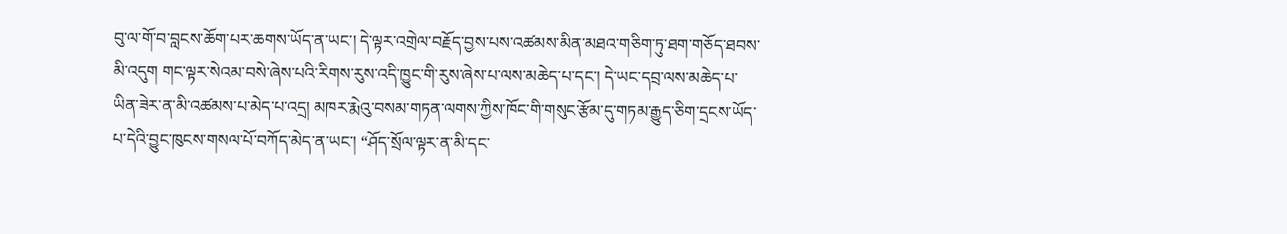བུ་ལ་གོ་བ་བླངས་ཆོག་པར་ཆགས་ཡོད་ན་ཡང་། དེ་ལྟར་འགྲེལ་བརྗོད་བྱས་པས་འཚམས་མིན་མཐའ་གཅིག་ཏུ་ཐག་གཅོད་ཐབས་མི་འདུག གང་ལྟར་སེའམ་བསེ་ཞེས་པའི་རིགས་རུས་འདི་ཁྱུང་གི་རུས་ཞེས་པ་ལས་མཆེད་པ་དང་། དེ་ཡང་དབྲ་ལས་མཆེད་པ་ཡིན་ཟེར་ན་མི་འཚམས་པ་མེད་པ་འདྲ། མཁར་རྨེའུ་བསམ་གཏན་ལགས་ཀྱིས་ཁོང་གི་གསུང་རྩོམ་དུ་གཏམ་རྒྱུད་ཅིག་དྲངས་ཡོད་པ་དེའི་བྱུང་ཁུངས་གསལ་པོ་བཀོད་མེད་ན་ཡང་། “ཤོད་སྲོལ་ལྟར་ན་མི་དང་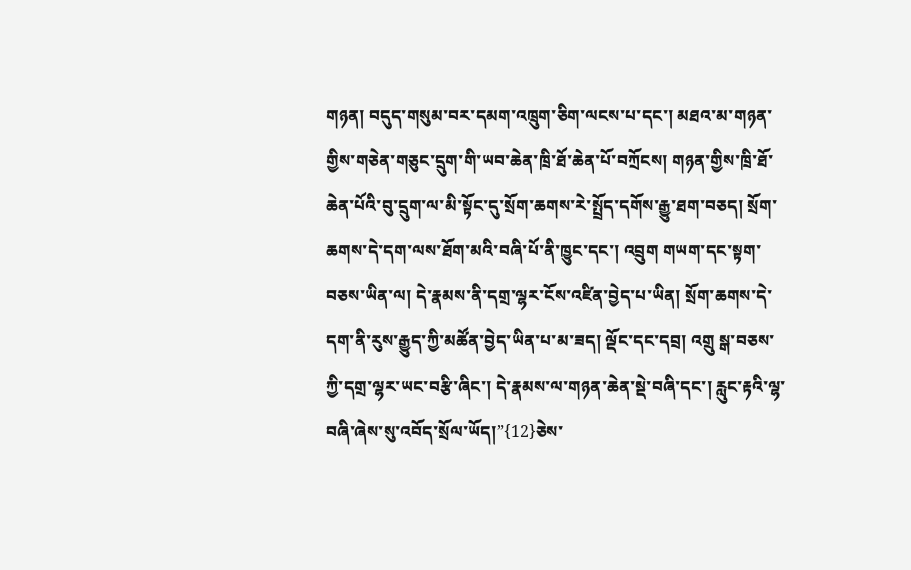གཉན། བདུད་གསུམ་བར་དམག་འཁྲུག་ཅིག་ལངས་པ་དང་། མཐའ་མ་གཉན་གྱིས་གཅེན་གཅུང་དྲུག་གི་ཡབ་ཆེན་ཁྲི་ཐོ་ཆེན་པོ་བཀྲོངས། གཉན་གྱིས་ཁྲི་ཐོ་ཆེན་པོའི་བུ་དྲུག་ལ་མི་སྟོང་དུ་སྲོག་ཆགས་རེ་སྤྲོད་དགོས་རྒྱུ་ཐག་བཅད། སྲོག་ཆགས་དེ་དག་ལས་ཐོག་མའི་བཞི་པོ་ནི་ཁྱུང་དང་། འབྲུག གཡག་དང་སྟག་བཅས་ཡིན་ལ། དེ་རྣམས་ནི་དགྲ་ལྷར་ངོས་འཛིན་བྱེད་པ་ཡིན། སྲོག་ཆགས་དེ་དག་ནི་རུས་རྒྱུད་ཀྱི་མཚོན་བྱེད་ཡིན་པ་མ་ཟད། ལྡོང་དང་དབྲ། འགྲུ སྒ་བཅས་ཀྱི་དགྲ་ལྷར་ཡང་བརྩི་ཞིང་། དེ་རྣམས་ལ་གཉན་ཆེན་སྡེ་བཞི་དང་། རླུང་རྟའི་ལྷ་བཞི་ཞེས་སུ་འབོད་སྲོལ་ཡོད།”{12}ཅེས་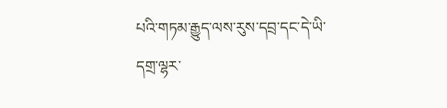པའི་གཏམ་རྒྱུད་ལས་རུས་དབྲ་དང་དེ་ཡི་དགྲ་ལྷར་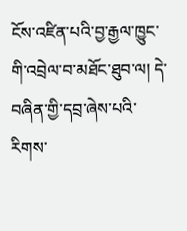ངོས་འཛིན་པའི་བྱ་རྒྱལ་ཁྱུང་གི་འབྲེལ་བ་མཐོང་ཐུབ་ལ། དེ་བཞིན་གྱི་དབྲ་ཞེས་པའི་རིགས་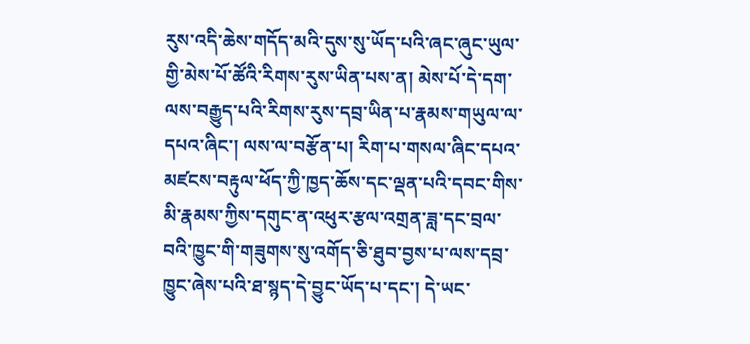རུས་འདི་ཆེས་གདོད་མའི་དུས་སུ་ཡོད་པའི་ཞང་ཞུང་ཡུལ་གྱི་མེས་པོ་ཚོའི་རིགས་རུས་ཡིན་པས་ན། མེས་པོ་དེ་དག་ལས་བརྒྱུད་པའི་རིགས་རུས་དབྲ་ཡིན་པ་རྣམས་གཡུལ་ལ་དཔའ་ཞིང་། ལས་ལ་བརྩོན་པ། རིག་པ་གསལ་ཞིང་དཔའ་མཛངས་བརྟུལ་ཕོད་ཀྱི་ཁྱད་ཆོས་དང་ལྡན་པའི་དབང་གིས་མི་རྣམས་ཀྱིས་དགུང་ན་འཕུར་རྩལ་འགྲན་ཟླ་དང་བྲལ་བའི་ཁྱུང་གི་གཟུགས་སུ་འགོད་ཅི་ཐུབ་བྱས་པ་ལས་དབྲ་ཁྱུང་ཞེས་པའི་ཐ་སྙད་དེ་བྱུང་ཡོད་པ་དང་། དེ་ཡང་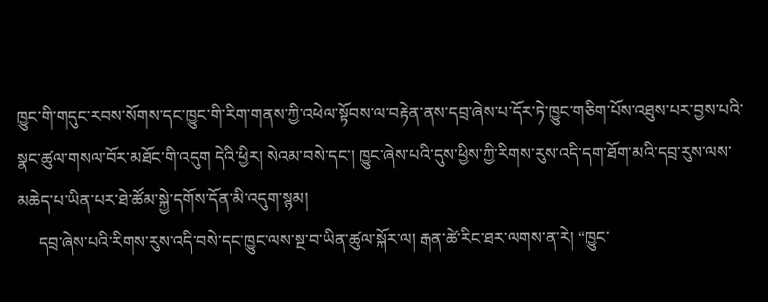ཁྱུང་གི་གདུང་རབས་སོགས་དང་ཁྱུང་གི་རིག་གནས་ཀྱི་འཕེལ་སྟོབས་ལ་བརྟེན་ནས་དབྲ་ཞེས་པ་དོར་ཏེ་ཁྱུང་གཅིག་པོས་འཐུས་པར་བྱས་པའི་སྣང་ཚུལ་གསལ་བོར་མཐོང་གི་འདུག དེའི་ཕྱིར། སེའམ་བསེ་དང་། ཁྱུང་ཞེས་པའི་དུས་ཕྱིས་ཀྱི་རིགས་རུས་འདི་དག་ཐོག་མའི་དབྲ་རུས་ལས་མཆེད་པ་ཡིན་པར་ཐེ་ཚོམ་སྐྱེ་དགོས་དོན་མི་འདུག་སྙམ།
     དབྲ་ཞེས་པའི་རིགས་རུས་འདི་བསེ་དང་ཁྱུང་ལས་སྔ་བ་ཡིན་ཚུལ་སྐོར་ལ། རྒན་ཚེ་རིང་ཐར་ལགས་ན་རེ། “ཁྱུང་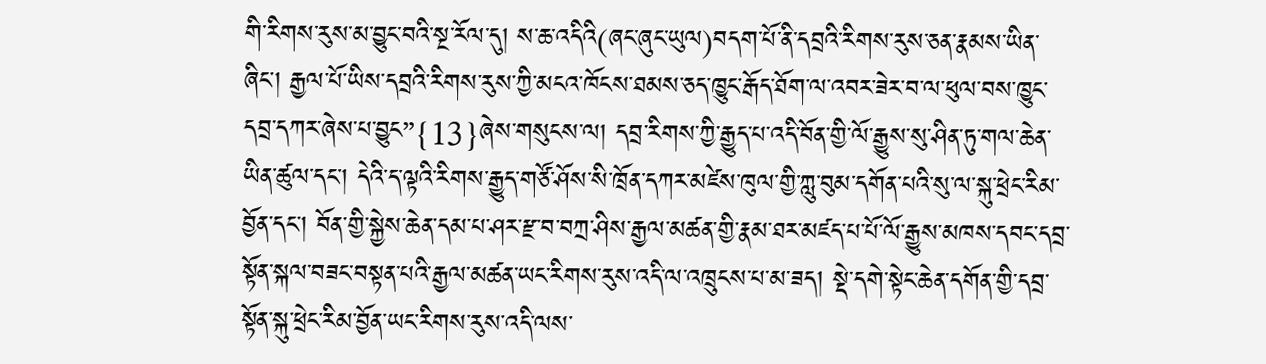གི་རིགས་རུས་མ་བྱུང་བའི་སྔ་རོལ་དུ། ས་ཆ་འདིའི(ཞང་ཞུང་ཡུལ)བདག་པོ་ནི་དབྲའི་རིགས་རུས་ཅན་རྣམས་ཡིན་ཞིང་། རྒྱལ་པོ་ཡིས་དབྲའི་རིགས་རུས་ཀྱི་མངའ་ཁོངས་ཐམས་ཅད་ཁྱུང་རྒོད་ཐོག་ལ་འབར་ཟེར་བ་ལ་ཕུལ་བས་ཁྱུང་དབྲ་དཀར་ཞེས་པ་བྱུང”{13}ཞེས་གསུངས་ལ། དབྲ་རིགས་ཀྱི་རྒྱུད་པ་འདི་བོན་གྱི་ལོ་རྒྱུས་སུ་ཤིན་ཏུ་གལ་ཆེན་ཡིན་ཚུལ་དང་། དེའི་ད་ལྟའི་རིགས་རྒྱུད་གཙོ་ཤོས་སི་ཁྲོན་དཀར་མཛེས་ཁུལ་གྱི་ཀླུ་བུམ་དགོན་པའི་སུ་ལ་སྐུ་ཕྲེང་རིམ་བྱོན་དང་། བོན་གྱི་སྐྱེས་ཆེན་དམ་པ་ཤར་རྫ་བ་བཀྲ་ཤིས་རྒྱལ་མཚན་གྱི་རྣམ་ཐར་མཛད་པ་པོ་ལོ་རྒྱུས་མཁས་དབང་དབྲ་སྟོན་སྐལ་བཟང་བསྟན་པའི་རྒྱལ་མཚན་ཡང་རིགས་རུས་འདི་ལ་འཁྲུངས་པ་མ་ཟད། སྡེ་དགེ་སྟེང་ཆེན་དགོན་གྱི་དབྲ་སྟོན་སྐུ་ཕྲེང་རིམ་བྱོན་ཡང་རིགས་རུས་འདི་ལས་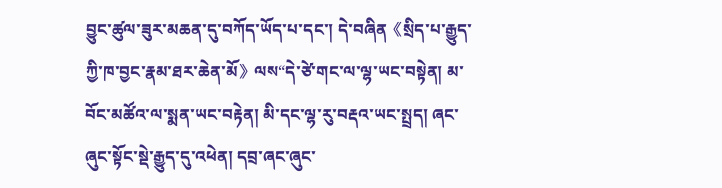བྱུང་ཚུལ་ཟུར་མཆན་དུ་བཀོད་ཡོད་པ་དང་། དེ་བཞིན《སྲིད་པ་རྒྱུད་ཀྱི་ཁ་བྱང་རྣམ་ཐར་ཆེན་མོ》ལས“དེ་ཙེ་གང་ལ་ལྷ་ཡང་བསྟེན། མ་བོང་མཚོའ་ལ་སྨན་ཡང་བརྟེན། མི་དང་ལྷ་རུ་བརྡའ་ཡང་སྤྲད། ཞང་ཞུང་སྟོང་སྡེ་རྒྱུད་དུ་འཕེན། དབྲ་ཞང་ཞུང་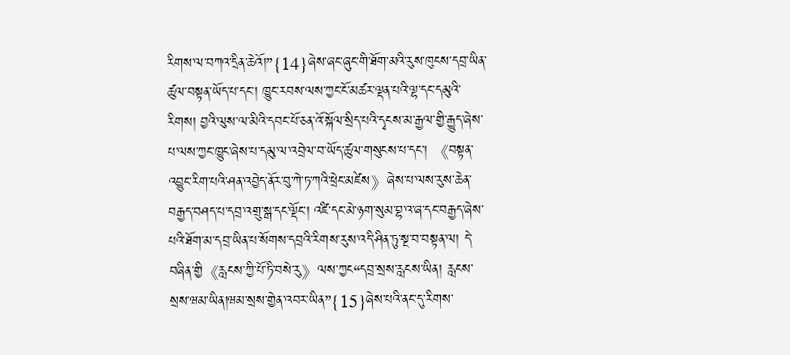རིགས་ལ་བཀའ་དྲིན་ཆེའོ།”{14}ཞེས་ཞང་ཞུང་གི་ཐོག་མའི་རུས་ཁུངས་དབྲ་ཡིན་ཚུལ་བསྟན་ཡོད་པ་དང་། ཁྱུང་རབས་ལས་ཀྱང་ངོ་མཚར་ལྡན་པའི་ལྷ་དང་དམུའི་རིགས། བྱའི་ལུས་ལ་མིའི་དབང་པོ་ཅན་འོ་སྐོལ་སྲིད་པའི་དྭངས་མ་རྒྱལ་གྱི་རྒྱུད་ཞེས་པ་ལས་ཀྱང་ཁྱུང་ཞེས་པ་དམུ་ལ་འབྲེལ་བ་ཡོད་ཚུལ་གསུངས་པ་དང་། 《བསྟན་འབྱུང་རིག་པའི་ཤན་འབྱེད་ནོར་བུ་ཀེ་ཏ་ཀའི་ཕྲེང་མཛེས》ཞེས་པ་ལས་རུས་ཆེན་བརྒྱད་བཤད་པ་དབྲ་འགྲུ་སྒ་དང་ལྡོང་། འཛི་དང་མེ་ཉག་སུམ་བྷ་འ་ཞ་དང་བརྒྱད་ཞེས་པའི་ཐོག་མ་དབྲ་ཡིན་པ་སོགས་དབྲའི་རིགས་རུས་འདི་ཤིན་ཏུ་སྔ་བ་བསྟན་ལ། དེ་བཞིན་གྱི《རླངས་ཀྱི་པོ་ཏི་བསེ་རུ》ལས་ཀྱང“དབྲ་སྲས་རླངས་ཡིན། རླངས་སྲས་ཝམ་ཡིན།ཝམ་སྲས་གྱེན་འབར་ཡིན”{15}ཞེས་པའི་ནང་དུ་རིགས་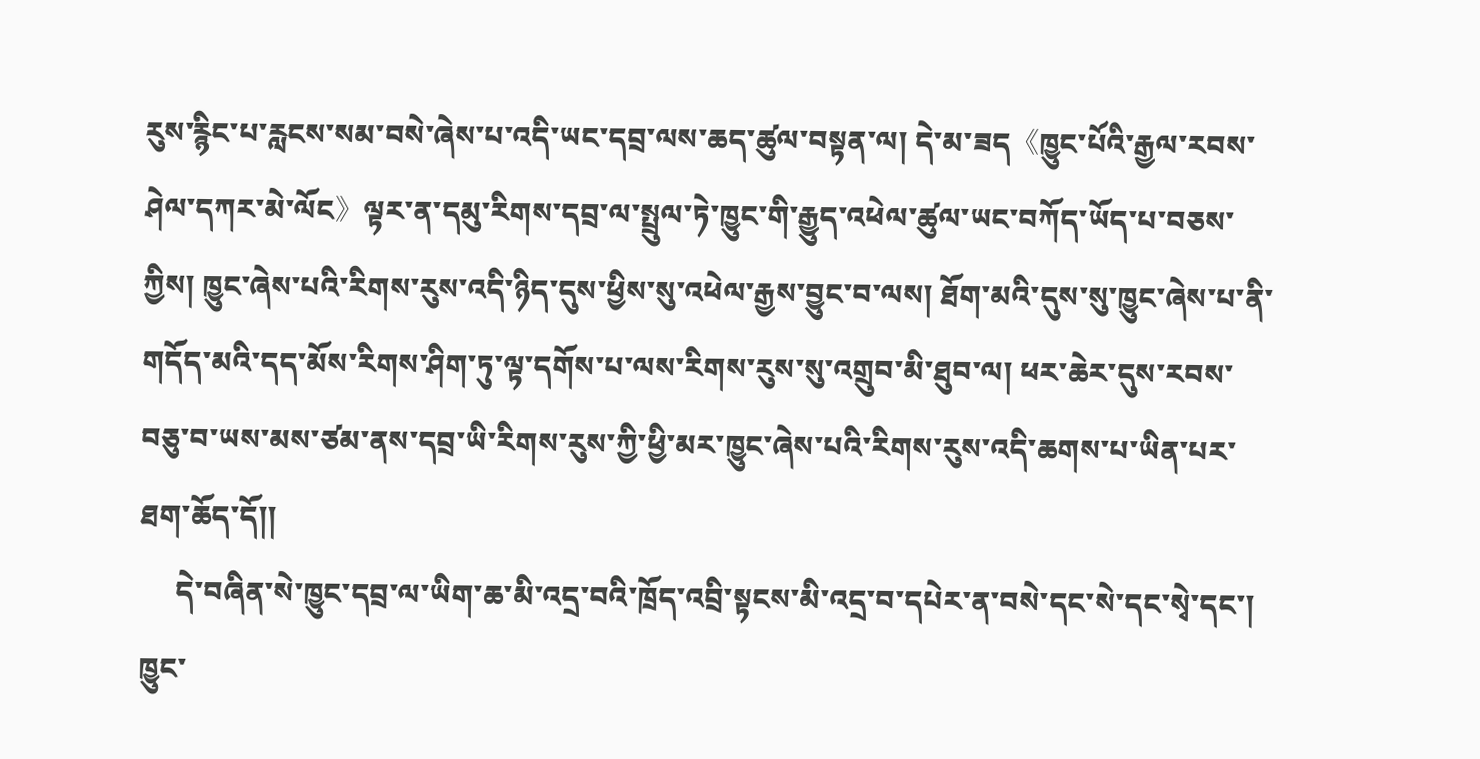རུས་རྙིང་པ་རླངས་སམ་བསེ་ཞེས་པ་འདི་ཡང་དབྲ་ལས་ཆད་ཚུལ་བསྟན་ལ། དེ་མ་ཟད《ཁྱུང་པོའི་རྒྱལ་རབས་ཤེལ་དཀར་མེ་ལོང》ལྟར་ན་དམུ་རིགས་དབྲ་ལ་སྤྲུལ་ཏེ་ཁྱུང་གི་རྒྱུད་འཕེལ་ཚུལ་ཡང་བཀོད་ཡོད་པ་བཅས་ཀྱིས། ཁྱུང་ཞེས་པའི་རིགས་རུས་འདི་ཉིད་དུས་ཕྱིས་སུ་འཕེལ་རྒྱས་བྱུང་བ་ལས། ཐོག་མའི་དུས་སུ་ཁྱུང་ཞེས་པ་ནི་གདོད་མའི་དད་མོས་རིགས་ཤིག་ཏུ་ལྟ་དགོས་པ་ལས་རིགས་རུས་སུ་འགྲུབ་མི་ཐུབ་ལ། ཕར་ཆེར་དུས་རབས་བཅུ་བ་ཡས་མས་ཙམ་ནས་དབྲ་ཡི་རིགས་རུས་ཀྱི་ཕྱི་མར་ཁྱུང་ཞེས་པའི་རིགས་རུས་འདི་ཆགས་པ་ཡིན་པར་ཐག་ཆོད་དོ།།
     དེ་བཞིན་སེ་ཁྱུང་དབྲ་ལ་ཡིག་ཆ་མི་འདྲ་བའི་ཁྲོད་འབྲི་སྟངས་མི་འདྲ་བ་དཔེར་ན་བསེ་དང་སེ་དང་སྭེ་དང་། ཁྱུང་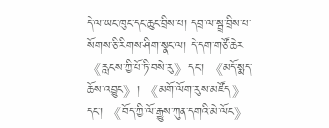དེ་ལ་ཡང་ཁུང་དང་ཆུང་བྲིས་པ། དབྲ་ལ་སྦྲ་བྲིས་པ་སོགས་ཅི་རིགས་ཤིག་སྣང་ལ། དེ་དག་གཙོ་ཆེར《རླངས་ཀྱི་པོ་ཏི་བསེ་རུ》དང་། 《མདོ་སྨད་ཆོས་འབྱུང》། 《མགོ་ལོག་རུས་མཛོད》དང་། 《བོད་ཀྱི་ལོ་རྒྱུས་ཀུན་དགའི་མེ་ལོང》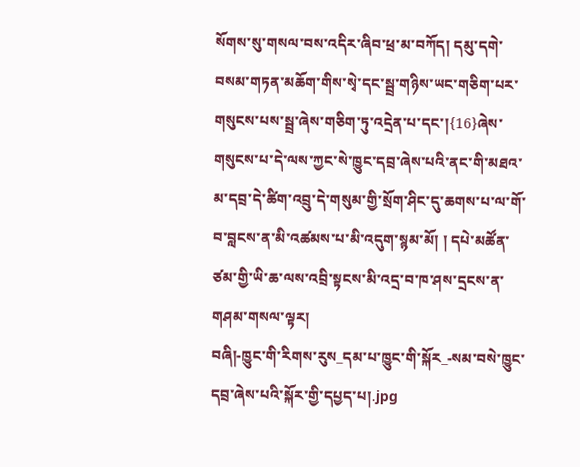སོགས་སུ་གསལ་བས་འདིར་ཞིབ་ཕྲ་མ་བཀོད། དམུ་དགེ་བསམ་གཏན་མཆོག་གིས་སྭེ་དང་སྦྲ་གཉིས་ཡང་གཅིག་པར་གསུངས་པས་སྦྲ་ཞེས་གཅིག་ཏུ་འདྲེན་པ་དང་།{16}ཞེས་གསུངས་པ་དེ་ལས་ཀྱང་སེ་ཁྱུང་དབྲ་ཞེས་པའི་ནང་གི་མཐའ་མ་དབྲ་དེ་ཚིག་འབྲུ་དེ་གསུམ་གྱི་སྲོག་ཤིང་དུ་ཆགས་པ་ལ་གོ་བ་བླངས་ན་མི་འཚམས་པ་མི་འདུག་སྙམ་མོ། ། དཔེ་མཚོན་ཙམ་གྱི་ཡི་ཆ་ལས་འབྲི་སྟངས་མི་འདྲ་བ་ཁ་ཤས་དྲངས་ན་གཤམ་གསལ་ལྟར།
བཞི།-ཁྱུང་གི་རིགས་རུས_དམ་པ་ཁྱུང་གི་སྐོར_-སམ་བསེ་ཁྱུང་དབྲ་ཞེས་པའི་སྐོར་གྱི་དཔྱད་པ།.jpg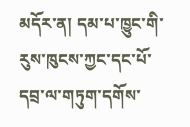མདོར་ན། དམ་པ་ཁྱུང་གི་རུས་ཁུངས་ཀྱང་དང་པོ་དབྲ་ལ་གཏུག་དགོས་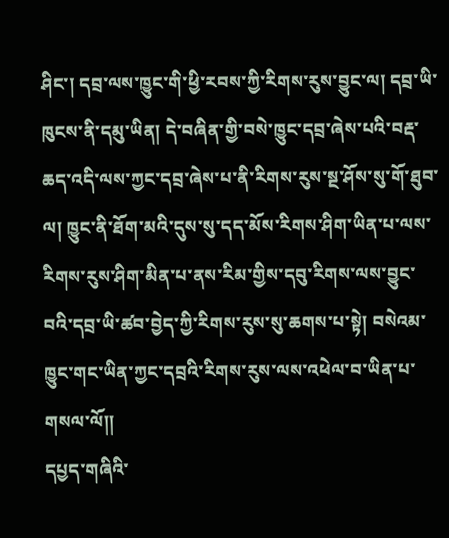ཤིང་། དབྲ་ལས་ཁྱུང་གི་ཕྱི་རབས་ཀྱི་རིགས་རུས་བྱུང་ལ། དབྲ་ཡི་ཁུངས་ནི་དམུ་ཡིན། དེ་བཞིན་གྱི་བསེ་ཁྱུང་དབྲ་ཞེས་པའི་བརྡ་ཆད་འདི་ལས་ཀྱང་དབྲ་ཞེས་པ་ནི་རིགས་རུས་སྔ་ཤོས་སུ་གོ་ཐུབ་ལ། ཁྱུང་ནི་ཐོག་མའི་དུས་སུ་དད་མོས་རིགས་ཤིག་ཡིན་པ་ལས་རིགས་རུས་ཤིག་མིན་པ་ནས་རིམ་གྱིས་དབུ་རིགས་ལས་བྱུང་བའི་དབྲ་ཡི་ཚབ་བྱེད་ཀྱི་རིགས་རུས་སུ་ཆགས་པ་སྟེ། བསེའམ་ཁྱུང་གང་ཡིན་ཀྱང་དབྲའི་རིགས་རུས་ལས་འཕེལ་བ་ཡིན་པ་གསལ་ལོ།།
དཔྱད་གཞིའི་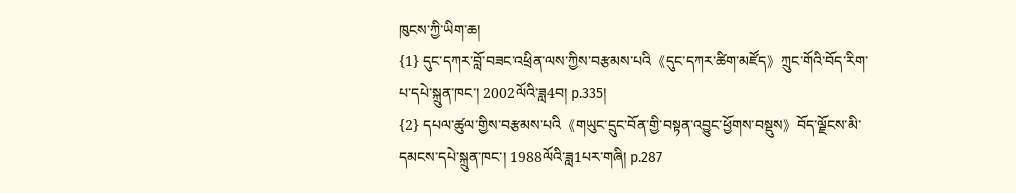ཁུངས་ཀྱི་ཡིག་ཆ།
{1} དུང་དཀར་བློ་བཟང་འཕྲིན་ལས་ཀྱིས་བརྩམས་པའི《དུང་དཀར་ཚིག་མཛོད》ཀྲུང་གོའི་བོད་རིག་པ་དཔེ་སྐྲུན་ཁང་། 2002ལོའི་ཟླ4བ། p.335།
{2} དཔལ་ཚུལ་གྱིས་བརྩམས་པའི《གཡུང་དྲུང་བོན་གྱི་བསྟན་འབྱུང་ཕྱོགས་བསྡུས》བོད་ལྗོངས་མི་དམངས་དཔེ་སྐྲུན་ཁང་། 1988ལོའི་ཟླ1པར་གཞི། p.287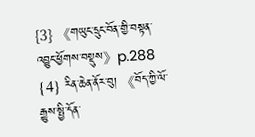{3} 《གཡུང་དྲུང་བོན་གྱི་བསྟན་འབྱུང་ཕྱོགས་བསྡུས》p.288
{4} རིན་ཆེན་ནོར་བུ། 《བོད་ཀྱི་ལོ་རྒྱུས་སྤྱི་དོན་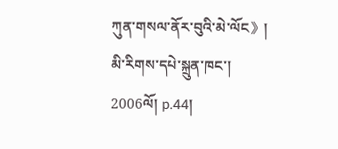ཀུན་གསལ་ནོར་བུའི་མེ་ལོང》། མི་རིགས་དཔེ་སྐྲུན་ཁང་། 2006ལོ། p.44།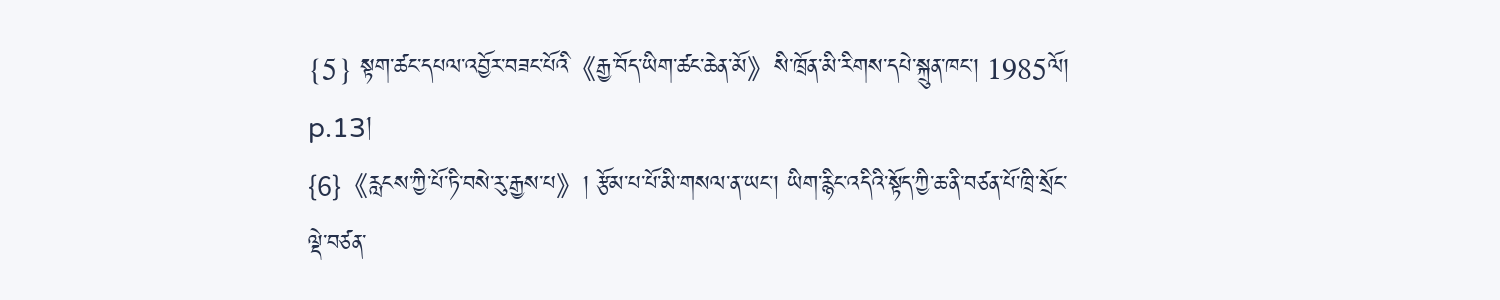{5} སྟག་ཚང་དཔལ་འབྱོར་བཟང་པོའི《རྒྱ་བོད་ཡིག་ཚང་ཆེན་མོ》སི་ཁྲོན་མི་རིགས་དཔེ་སྐྲུན་ཁང་། 1985ལོ། p.13།
{6}《རླངས་ཀྱི་པོ་ཏི་བསེ་རུ་རྒྱས་པ》། རྩོམ་པ་པོ་མི་གསལ་ན་ཡང་། ཡིག་རྙིང་འདིའི་སྟོད་ཀྱི་ཆ་ནི་བཙན་པོ་ཁྲི་སྲོང་ལྡེ་བཙན་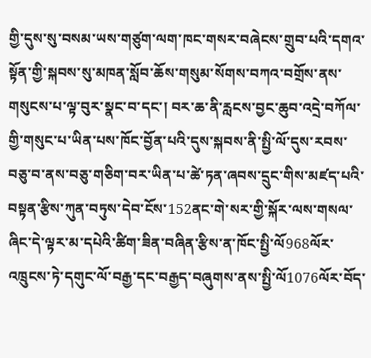གྱི་དུས་སུ་བསམ་ཡས་གཙུག་ལག་ཁང་གསར་བཞེངས་གྲུབ་པའི་དགའ་སྟོན་གྱི་སྐབས་སུ་མཁན་སློབ་ཆོས་གསུམ་སོགས་བཀའ་བགྲོས་ནས་གསུངས་པ་ལྟ་བུར་སྣང་བ་དང་། བར་ཆ་ནི་རླངས་བྱང་ཆུབ་འདྲེ་བཀོལ་གྱི་གསུང་པ་ཡིན་པས་ཁོང་བྱོན་པའི་དུས་སྐབས་ནི་སྤྱི་ལོ་དུས་རབས་བཅུ་བ་ནས་བཅུ་གཅིག་བར་ཡིན་པ་ཚེ་ཏན་ཞབས་དྲུང་གིས་མཛད་པའི་བསྟན་རྩིས་ཀུན་བཏུས་དེབ་ངོས་152ནང་གེ་སར་གྱི་སྐོར་ལས་གསལ་ཞིང་དེ་ལྟར་མ་དཔེའི་ཚིག་ཟིན་བཞིན་རྩིས་ན་ཁོང་སྤྱི་ལོ968ལོར་འཁྲུངས་ཏེ་དགུང་ལོ་བརྒྱ་དང་བརྒྱད་བཞུགས་ནས་སྤྱི་ལོ1076ལོར་བོད་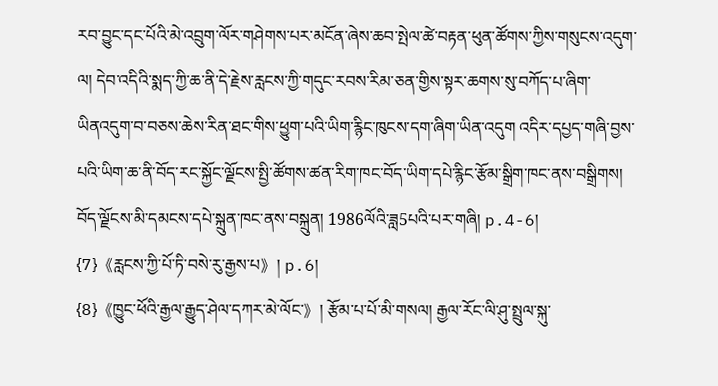རབ་བྱུང་དང་པོའི་མེ་འབྲུག་ལོར་གཤེགས་པར་མངོན་ཞེས་ཆབ་སྤེལ་ཚེ་བརྟན་ཕུན་ཚོགས་ཀྱིས་གསུངས་འདུག་ལ། དེབ་འདིའི་སྨད་ཀྱི་ཆ་ནི་དེ་རྗེས་རླངས་ཀྱི་གདུང་རབས་རིམ་ཅན་གྱིས་སྟར་ཆགས་སུ་བཀོད་པ་ཞིག་ཡིནའདུག་བ་བཅས་ཆེས་རིན་ཐང་གིས་ཕྱུག་པའི་ཡིག་རྙིང་ཁུངས་དག་ཞིག་ཡིན་འདུག འདིར་དཔྱད་གཞི་བྱས་པའི་ཡིག་ཆ་ནི་བོད་རང་སྐྱོང་ལྗོངས་སྤྱི་ཚོགས་ཚན་རིག་ཁང་བོད་ཡིག་དཔེ་རྙིང་རྩོམ་སྒྲིག་ཁང་ནས་བསྒྲིགས། བོད་ལྗོངས་མི་དམངས་དཔེ་སྐྲུན་ཁང་ནས་བསྐྲུན། 1986ལོའི་ཟླ5པའི་པར་གཞི། p.4-6།
{7}《རླངས་ཀྱི་པོ་ཏི་བསེ་རུ་རྒྱས་པ》། p.6།
{8}《ཁྱུང་ཕོའི་རྒྱལ་རྒྱུད་ཤེལ་དཀར་མེ་ལོང་》། རྩོམ་པ་པོ་མི་གསལ། རྒྱལ་རོང་ལི་ཤུ་སྤྲུལ་སྐུ་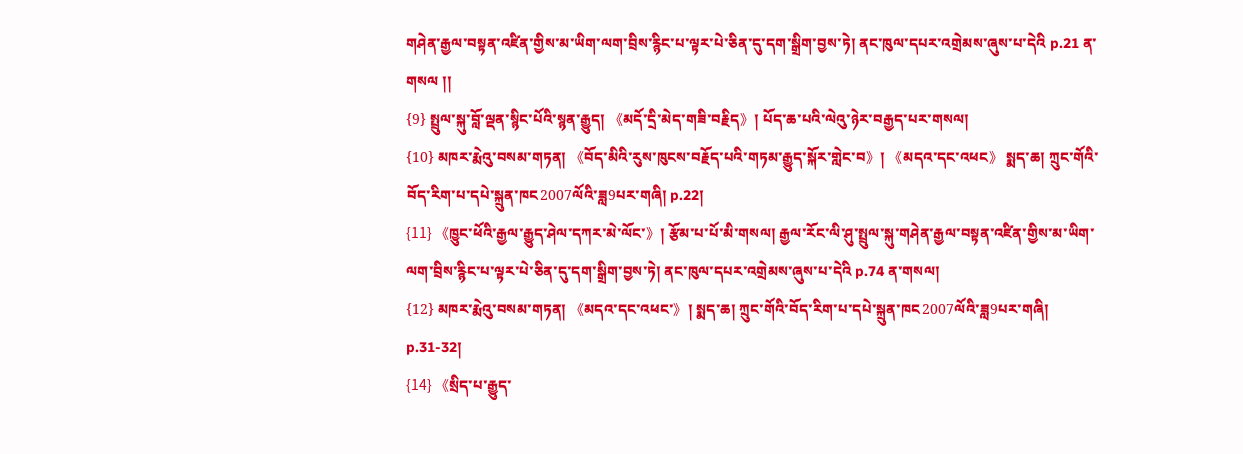གཤེན་རྒྱལ་བསྟན་འཛིན་གྱིས་མ་ཡིག་ལག་བྲིས་རྙིང་པ་ལྟར་པེ་ཅིན་དུ་དག་སྒྲིག་བྱས་ཏེ། ནང་ཁུལ་དཔར་འགྲེམས་ཞུས་པ་དེའི p.21 ན་གསལ །།
{9} སྤྲུལ་སྐུ་བློ་ལྡན་སྙིང་པོའི་སྙན་རྒྱུད། 《མདོ་དྲི་མེད་གཟི་བརྗིད》། པོད་ཆ་པའི་ལེའུ་ཉེར་བརྒྱད་པར་གསལ།
{10} མཁར་རྨེའུ་བསམ་གཏན། 《བོད་མིའི་རུས་ཁུངས་བརྗོད་པའི་གཏམ་རྒྱུད་སྐོར་གླེང་བ》། 《མདའ་དང་འཕང》 སྨད་ཆ། ཀྲུང་གོའི་བོད་རིག་པ་དཔེ་སྐྲུན་ཁང2007ལོའི་ཟླ9པར་གཞི། p.22།
{11} 《ཁྱུང་ཕོའི་རྒྱལ་རྒྱུད་ཤེལ་དཀར་མེ་ལོང་》། རྩོམ་པ་པོ་མི་གསལ། རྒྱལ་རོང་ལི་ཤུ་སྤྲུལ་སྐུ་གཤེན་རྒྱལ་བསྟན་འཛིན་གྱིས་མ་ཡིག་ལག་བྲིས་རྙིང་པ་ལྟར་པེ་ཅིན་དུ་དག་སྒྲིག་བྱས་ཏེ། ནང་ཁུལ་དཔར་འགྲེམས་ཞུས་པ་དེའི p.74 ན་གསལ།
{12} མཁར་རྨེའུ་བསམ་གཏན། 《མདའ་དང་འཕང་》། སྨད་ཆ། ཀྲུང་གོའི་བོད་རིག་པ་དཔེ་སྐྲུན་ཁང2007ལོའི་ཟླ9པར་གཞི། p.31-32།
{14} 《སྲིད་པ་རྒྱུད་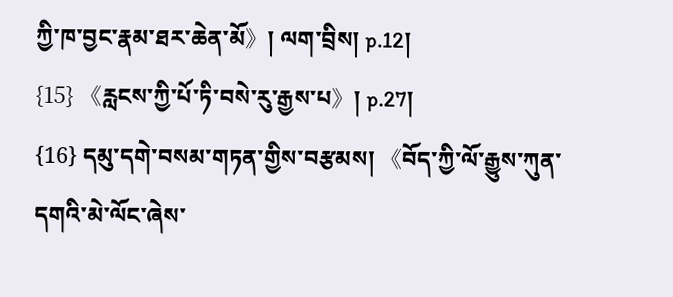ཀྱི་ཁ་བྱང་རྣམ་ཐར་ཆེན་མོ》། ལག་བྲིས། p.12།
{15} 《རླངས་ཀྱི་པོ་ཏི་བསེ་རུ་རྒྱས་པ》། p.27།
{16} དམུ་དགེ་བསམ་གཏན་གྱིས་བརྩམས། 《བོད་ཀྱི་ལོ་རྒྱུས་ཀུན་དགའི་མེ་ལོང་ཞེས་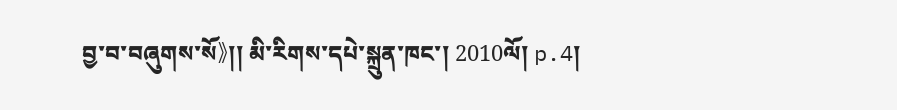བྱ་བ་བཞུགས་སོ》།། མི་རིགས་དཔེ་སྐྲུན་ཁང་། 2010ལོ། p.4།